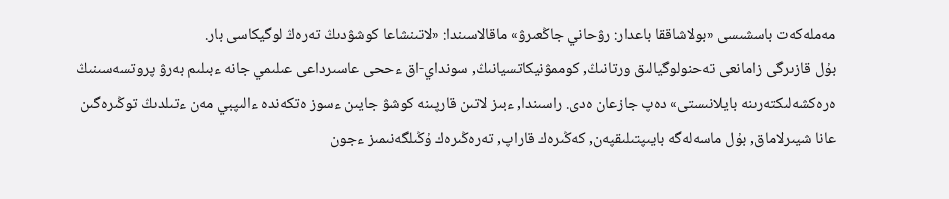مەملەكەت باسشىسى «بولاشاققا باعدار: رۋحاني جاڭعىرۋ» ماقالاسىندا: «لاتىنشاعا كوشۋدىڭ تەرەڭ لوگيكاسى بار.
بۇل قازىرگى زامانعى تەحنولوگيالىق ورتانىڭ, كوممۋنيكاتسيانىڭ, سونداي-اق ءححى عاسىرداعى عىلىمي جانە ءبىلىم بەرۋ پروتسەسىنىڭ ەرەكشەلىكتەرىنە بايلانىستى» دەپ جازعان ەدى. راسىندا, ءبىز لاتىن قارپىنە كوشۋ جايىن ءسوز ەتكەندە ءالىپبي مەن ءتىلدىڭ توڭىرەگىن عانا شيىرلاماق, بۇل ماسەلەگە بايىپتىلىقپەن, كەڭىرەك قاراپ, تەرەڭىرەك ۇڭىلگەنىمىز ءجون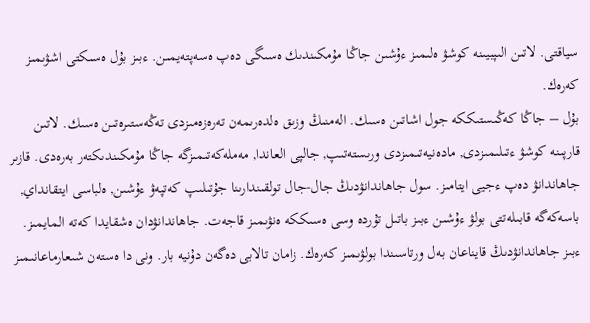سياقتى. لاتىن الىپبيىنە كوشۋ ەلىمىز ءۇشىن جاڭا مۇمكىندىك ەسىگى دەپ ەسەپتەيمىن. ءبىز بۇل ەسىكتى اشۋىمىز كەرەك.
بۇل – جاڭا كەڭىستىككە جول اشاتىن ەسىك. الەمنىڭ وزىق ەلدەرىمەن تەرەزەمىزدى تەڭەستىرەتىن ەسىك. لاتىن قارپىنە كوشۋ ءتىلىمىزدى, مادەنيەتىمىزدى ورىستەتىپ, جالپى العاندا, مەملەكەتىمىزگە جاڭا مۇمكىندىكتەر بەرەدى. قازىر جاھاندانۋ دەپ ءجيى ايتامىز. سول جاھاندانۋدىڭ جال-جال تولقىندارىنا جۇتىلىپ كەتپەۋ ءۇشىن, ەلباسى ايتقانداي, باسەكەگە قابىلەتتى بولۋ ءۇشىن ءبىز باتىل تۇردە وسى ەسىككە ەنۋىمىز قاجەت. جاھاندانۋدان ەشقايدا كەتە المايمىز. ءبىز جاھاندانۋدىڭ قايناعان بەل ورتاسىندا بولۋىمىز كەرەك. زامان تالابى دەگەن دۇنيە بار. ونى دا ەستەن شىعارماعانىمىز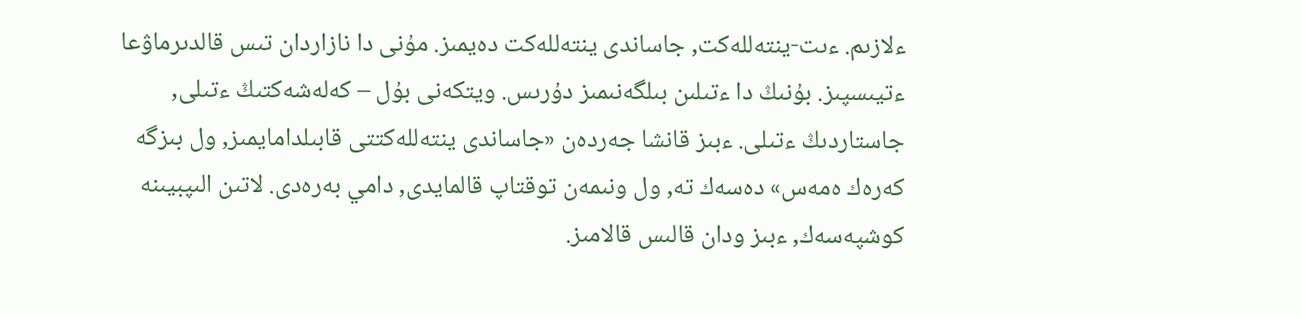ءلازىم. ءىت-ينتەللەكت, جاساندى ينتەللەكت دەيمىز. مۇنى دا نازاردان تىس قالدىرماۋعا ءتيىسپىز. بۇنىڭ دا ءتىلىن بىلگەنىمىز دۇرىس. ويتكەنى بۇل – كەلەشەكتىڭ ءتىلى, جاستاردىڭ ءتىلى. ءبىز قانشا جەردەن «جاساندى ينتەللەكتتى قابىلدامايمىز, ول بىزگە كەرەك ەمەس» دەسەك تە, ول ونىمەن توقتاپ قالمايدى, دامي بەرەدى. لاتىن الىپبيىنە كوشپەسەك, ءبىز ودان قالىس قالامىز.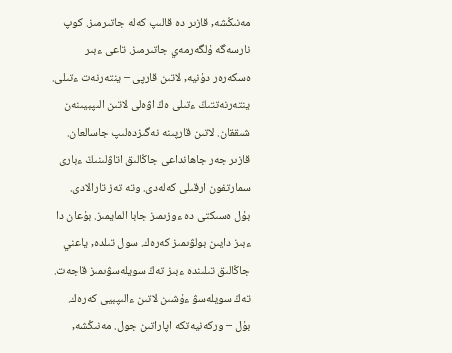مەنىڭشە, قازىر دە قالىپ كەلە جاتىرمىز. كوپ نارسەگە ۇلگەرمەي جاتىرمىز. تاعى ءبىر ەسكەرەر دۇنيە, لاتىن قارپى – ينتەرنەت ءتىلى. ينتەرنەتتىڭ ءتىلى ەڭ اۋەلى لاتىن الىپبيىنەن شىققان. لاتىن قارپىنە نەگىزدەلىپ جاسالعان. قازىر جەر جاھانداعى جاڭالىق اتاۋلىنىڭ ءبارى سمارتفون ارقىلى كەلەدى. وتە تەز تارالادى. بۇل ەسىكتى دە ءوزىمىز جابا المايمىز. بۇعان دا ءبىز دايىن بولۋىمىز كەرەك. سول تىلدە, ياعني جاڭالىق تىلىندە ءبىز تەڭ سويلەسۋىمىز قاجەت. تەڭ سويلەسۋ ءۇشىن لاتىن ءالىپبيى كەرەك. بۇل – وركەنيەتكە اپاراتىن جول. مەنىڭشە,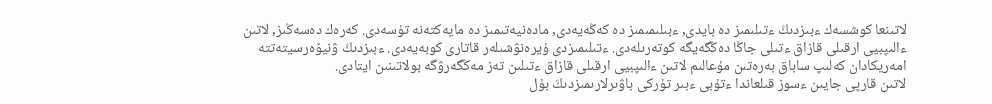لاتىنعا كوشسەك ءبىزدىڭ ءتىلىمىز دە بايدى, ءبىلىمىمىز دە كەڭەيەدى, مادەنيەتىمىز دە مايەكتەنە تۇسەدى. كەرەك دەسەڭىز, لاتىن ءالىپبيى ارقىلى قازاق ءتىلى جاڭا دەڭگەيگە كوتەرىلەدى. ءتىلىمىزدى ۇيرەنۋشىلەر قاتارى كوبەيەدى. ءبىزدىڭ ۋنيۆەرسيتەتتە امەريكادان كەلىپ ساباق بەرەتىن مۇعالىم لاتىن ءالىپبيى ارقىلى قازاق ءتىلىن تەز مەڭگەرۋگە بولاتىنىن ايتادى.
لاتىن قارپى جايىن ءسوز قىلعاندا ءتۇبى ءبىر تۇركى باۋىرلارىمىزدىڭ بۇل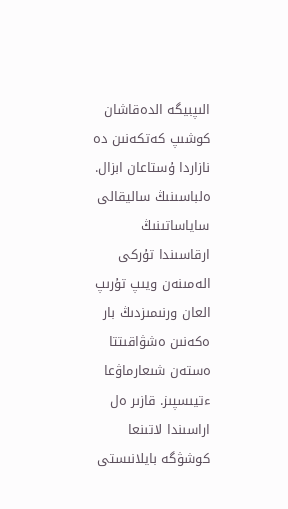الىپبيگە الدەقاشان كوشىپ كەتكەنىن دە نازاردا ۇستاعان ابزال. ەلباسىنىڭ ساليقالى ساياساتىنىڭ ارقاسىندا تۇركى الەمىنەن ويىپ تۇرىپ العان ورنىمىزدىڭ بار ەكەنىن ەشۋاقىتتا ەستەن شىعارماۋعا ءتيىسپىز. قازىر ەل اراسىندا لاتىنعا كوشۋگە بايلانىستى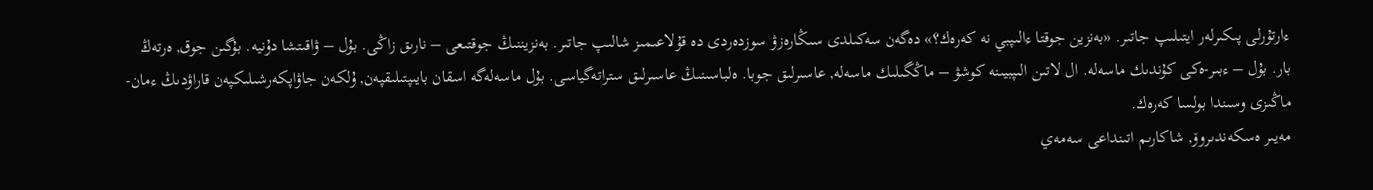ءارتۇرلى پىكىرلەر ايتىلىپ جاتىر. «بەنزين جوقتا ءالىپبي نە كەرەك؟» دەگەن سەكىلدى سىڭارەزۋ سوزدەردى دە قۇلاعىمىز شالىپ جاتىر. بەنزيننىڭ جوقتىعى – نارىق زاڭى. بۇل – ۋاقىتشا دۇنيە. بۇگىن جوق, ەرتەڭ بار. بۇل – ءبىر-ەكى كۇندىك ماسەلە. ال لاتىن الىپبيىنە كوشۋ – ماڭگىلىك ماسەلە, عاسىرلىق جوبا. ەلباسىنىڭ عاسىرلىق ستراتەگياسى. بۇل ماسەلەگە اسقان بايىپتىلىقپەن, ۇلكەن جاۋاپكەرشىلىكپەن قاراۋدىڭ ءمان-ماڭىزى وسىندا بولسا كەرەك.
مەيىر ەسكەندىروۆ, شاكارىم اتىنداعى سەمەي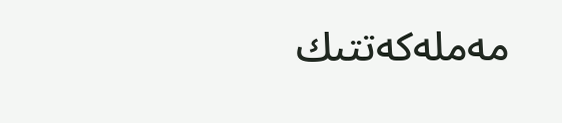مەملەكەتتىك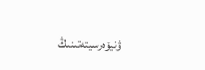ۋنيۆەرسيتەتىنىڭ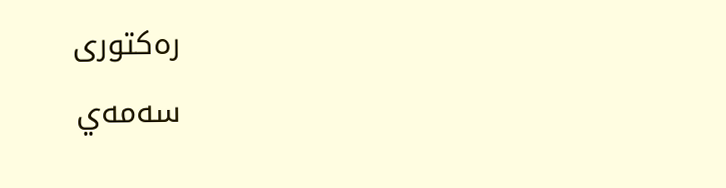رەكتورى
سەمەي